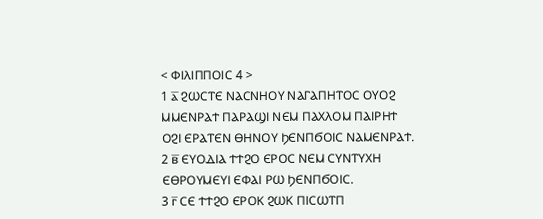< ⲪⲒⲖⲒⲠⲠⲞⲒⲤ 4 >
1 ⲁ̅ ϨⲰⲤⲦⲈ ⲚⲀⲤⲚⲎⲞⲨ ⲚⲀⲄⲀⲠⲎⲦⲞⲤ ⲞⲨⲞϨ ⲘⲘⲈⲚⲢⲀϮ ⲠⲀⲢⲀϢⲒ ⲚⲈⲘ ⲠⲀⲬⲖⲞⲘ ⲠⲀⲒⲢⲎϮ ⲞϨⲒ ⲈⲢⲀⲦⲈⲚ ⲐⲎⲚⲞⲨ ϦⲈⲚⲠϬⲞⲒⲤ ⲚⲀⲘⲈⲚⲢⲀϮ.
2 ⲃ̅ ⲈⲨⲞⲆⲒⲀ ϮϮϨⲞ ⲈⲢⲞⲤ ⲚⲈⲘ ⲤⲨⲚⲦⲨⲬⲎ ⲈⲐⲢⲞⲨⲘⲈⲨⲒ ⲈⲪⲀⲒ ⲢⲰ ϦⲈⲚⲠϬⲞⲒⲤ.
3 ⲅ̅ ⲤⲈ ϮϮϨⲞ ⲈⲢⲞⲔ ϨⲰⲔ ⲠⲒⲤⲰⲦⲠ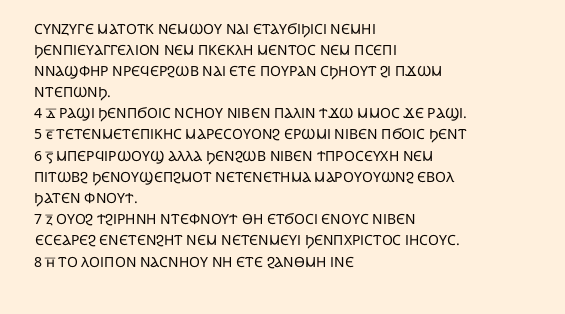ⲤⲨⲚⲌⲨⲄⲈ ⲘⲀⲦⲞⲦⲔ ⲚⲈⲘⲰⲞⲨ ⲚⲀⲒ ⲈⲦⲀⲨϬⲒϦⲒⲤⲒ ⲚⲈⲘⲎⲒ ϦⲈⲚⲠⲒⲈⲨⲀⲄⲄⲈⲖⲒⲞⲚ ⲚⲈⲘ ⲠⲔⲈⲔⲖⲎ ⲘⲈⲚⲦⲞⲤ ⲚⲈⲘ ⲠⲤⲈⲠⲒ ⲚⲚⲀϢⲪⲎⲢ ⲚⲢⲈϤⲈⲢϨⲰⲂ ⲚⲀⲒ ⲈⲦⲈ ⲠⲞⲨⲢⲀⲚ ⲤϦⲎⲞⲨⲦ ϨⲒ ⲠϪⲰⲘ ⲚⲦⲈⲠⲰⲚϦ.
4 ⲇ̅ ⲢⲀϢⲒ ϦⲈⲚⲠϬⲞⲒⲤ ⲚⲤⲎⲞⲨ ⲚⲒⲂⲈⲚ ⲠⲀⲖⲒⲚ ϮϪⲰ ⲘⲘⲞⲤ ϪⲈ ⲢⲀϢⲒ.
5 ⲉ̅ ⲦⲈⲦⲈⲚⲘⲈⲦⲈⲠⲒⲔⲎⲤ ⲘⲀⲢⲈⲤⲞⲨⲞⲚϨ ⲈⲢⲰⲘⲒ ⲚⲒⲂⲈⲚ ⲠϬⲞⲒⲤ ϦⲈⲚⲦ
6 ⲋ̅ ⲘⲠⲈⲢϤⲒⲢⲰⲞⲨϢ ⲀⲖⲖⲀ ϦⲈⲚϨⲰⲂ ⲚⲒⲂⲈⲚ ϮⲠⲢⲞⲤⲈⲨⲬⲎ ⲚⲈⲘ ⲠⲒⲦⲰⲂϨ ϦⲈⲚⲞⲨϢⲈⲠϨⲘⲞⲦ ⲚⲈⲦⲈⲚⲈⲦⲎⲘⲀ ⲘⲀⲢⲞⲨⲞⲨⲰⲚϨ ⲈⲂⲞⲖ ϦⲀⲦⲈⲚ ⲪⲚⲞⲨϮ.
7 ⲍ̅ ⲞⲨⲞϨ ϮϨⲒⲢⲎⲚⲎ ⲚⲦⲈⲪⲚⲞⲨϮ ⲐⲎ ⲈⲦϬⲞⲤⲒ ⲈⲚⲞⲨⲤ ⲚⲒⲂⲈⲚ ⲈⲤⲈⲀⲢⲈϨ ⲈⲚⲈⲦⲈⲚϨⲎⲦ ⲚⲈⲘ ⲚⲈⲦⲈⲚⲘⲈⲨⲒ ϦⲈⲚⲠⲬⲢⲒⲤⲦⲞⲤ ⲒⲎⲤⲞⲨⲤ.
8 ⲏ̅ ⲦⲞ ⲖⲞⲒⲠⲞⲚ ⲚⲀⲤⲚⲎⲞⲨ ⲚⲎ ⲈⲦⲈ ϨⲀⲚⲐⲘⲎ ⲒⲚⲈ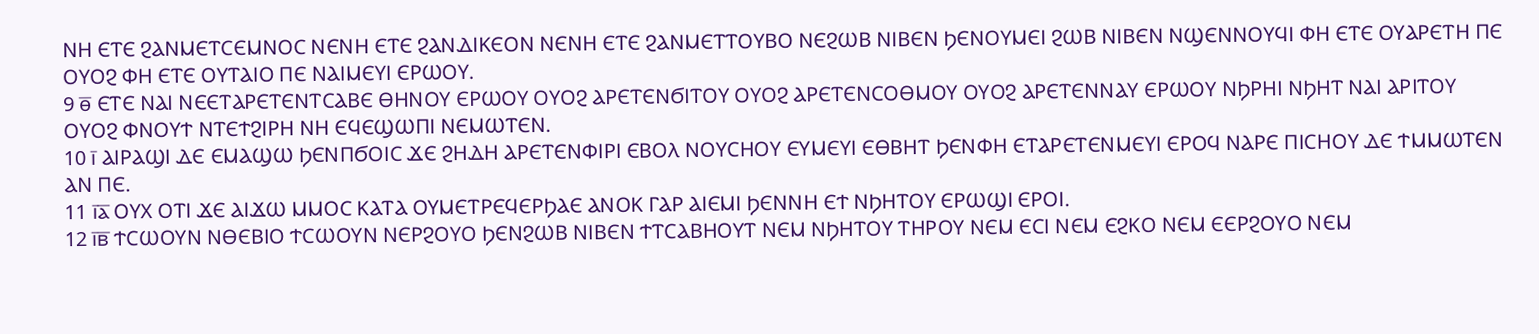ⲚⲎ ⲈⲦⲈ ϨⲀⲚⲘⲈⲦⲤⲈⲘⲚⲞⲤ ⲚⲈⲚⲎ ⲈⲦⲈ ϨⲀⲚⲆⲒⲔⲈⲞⲚ ⲚⲈⲚⲎ ⲈⲦⲈ ϨⲀⲚⲘⲈⲦⲦⲞⲨⲂⲞ ⲚⲈϨⲰⲂ ⲚⲒⲂⲈⲚ ϦⲈⲚⲞⲨⲘⲈⲒ ϨⲰⲂ ⲚⲒⲂⲈⲚ ⲚϢⲈⲚⲚⲞⲨϤⲒ ⲪⲎ ⲈⲦⲈ ⲞⲨⲀⲢⲈⲦⲎ ⲠⲈ ⲞⲨⲞϨ ⲪⲎ ⲈⲦⲈ ⲞⲨⲦⲀⲒⲞ ⲠⲈ ⲚⲀⲒⲘⲈⲨⲒ ⲈⲢⲰⲞⲨ.
9 ⲑ̅ ⲈⲦⲈ ⲚⲀⲒ ⲚⲈⲈⲦⲀⲢⲈⲦⲈⲚⲦⲤⲀⲂⲈ ⲐⲎⲚⲞⲨ ⲈⲢⲰⲞⲨ ⲞⲨⲞϨ ⲀⲢⲈⲦⲈⲚϬⲒⲦⲞⲨ ⲞⲨⲞϨ ⲀⲢⲈⲦⲈⲚⲤⲞⲐⲘⲞⲨ ⲞⲨⲞϨ ⲀⲢⲈⲦⲈⲚⲚⲀⲨ ⲈⲢⲰⲞⲨ ⲚϦⲢⲎⲒ ⲚϦⲎⲦ ⲚⲀⲒ ⲀⲢⲒⲦⲞⲨ ⲞⲨⲞϨ ⲪⲚⲞⲨϮ ⲚⲦⲈϮϨⲒⲢⲎ ⲚⲎ ⲈϤⲈϢⲰⲠⲒ ⲚⲈⲘⲰⲦⲈⲚ.
10 ⲓ̅ ⲀⲒⲢⲀϢⲒ ⲆⲈ ⲈⲘⲀϢⲰ ϦⲈⲚⲠϬⲞⲒⲤ ϪⲈ ϨⲎⲆⲎ ⲀⲢⲈⲦⲈⲚⲪⲒⲢⲒ ⲈⲂⲞⲖ ⲚⲞⲨⲤⲎⲞⲨ ⲈⲨⲘⲈⲨⲒ ⲈⲐⲂⲎⲦ ϦⲈⲚⲪⲎ ⲈⲦⲀⲢⲈⲦⲈⲚⲘⲈⲨⲒ ⲈⲢⲞϤ ⲚⲀⲢⲈ ⲠⲒⲤⲎⲞⲨ ⲆⲈ ϮⲘⲘⲰⲦⲈⲚ ⲀⲚ ⲠⲈ.
11 ⲓ̅ⲁ̅ ⲞⲨⲬ ⲞⲦⲒ ϪⲈ ⲀⲒϪⲰ ⲘⲘⲞⲤ ⲔⲀⲦⲀ ⲞⲨⲘⲈⲦⲢⲈϤⲈⲢϦⲀⲈ ⲀⲚⲞⲔ ⲄⲀⲢ ⲀⲒⲈⲘⲒ ϦⲈⲚⲚⲎ ⲈϮ ⲚϦⲎⲦⲞⲨ ⲈⲢⲰϢⲒ ⲈⲢⲞⲒ.
12 ⲓ̅ⲃ̅ ϮⲤⲰⲞⲨⲚ ⲚⲐⲈⲂⲒⲞ ϮⲤⲰⲞⲨⲚ ⲚⲈⲢϨⲞⲨⲞ ϦⲈⲚϨⲰⲂ ⲚⲒⲂⲈⲚ ϮⲦⲤⲀⲂⲎⲞⲨⲦ ⲚⲈⲘ ⲚϦⲎⲦⲞⲨ ⲦⲎⲢⲞⲨ ⲚⲈⲘ ⲈⲤⲒ ⲚⲈⲘ ⲈϨⲔⲞ ⲚⲈⲘ ⲈⲈⲢϨⲞⲨⲞ ⲚⲈⲘ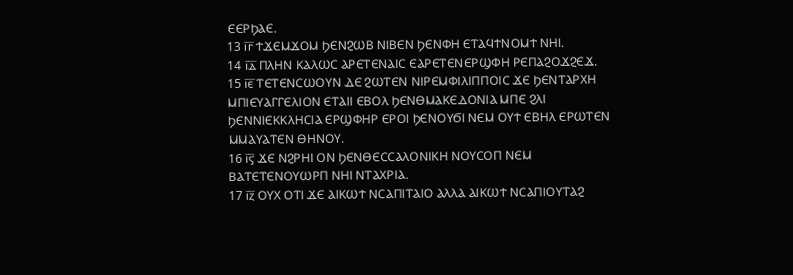ⲈⲈⲢϦⲀⲈ.
13 ⲓ̅ⲅ̅ ϮϪⲈⲘϪⲞⲘ ϦⲈⲚϨⲰⲂ ⲚⲒⲂⲈⲚ ϦⲈⲚⲪⲎ ⲈⲦⲀϤϮⲚⲞⲘϮ ⲚⲎⲒ.
14 ⲓ̅ⲇ̅ ⲠⲖⲎⲚ ⲔⲀⲖⲰⲤ ⲀⲢⲈⲦⲈⲚⲀⲒⲤ ⲈⲀⲢⲈⲦⲈⲚⲈⲢϢⲪⲎ ⲢⲈⲠⲀϨⲞϪϨⲈϪ.
15 ⲓ̅ⲉ̅ ⲦⲈⲦⲈⲚⲤⲰⲞⲨⲚ ⲆⲈ ϨⲰⲦⲈⲚ ⲚⲒⲢⲈⲘⲪⲒⲖⲒⲠⲠⲞⲒⲤ ϪⲈ ϦⲈⲚⲦⲀⲢⲬⲎ ⲘⲠⲒⲈⲨⲀⲄⲄⲈⲖⲒⲞⲚ ⲈⲦⲀⲒⲒ ⲈⲂⲞⲖ ϦⲈⲚⲐⲘⲀⲔⲈⲆⲞⲚⲒⲀ ⲘⲠⲈ ϨⲖⲒ ϦⲈⲚⲚⲒⲈⲔⲔⲖⲎⲤⲒⲀ ⲈⲢϢⲪⲎⲢ ⲈⲢⲞⲒ ϦⲈⲚⲞⲨϬⲒ ⲚⲈⲘ ⲞⲨϮ ⲈⲂⲎⲖ ⲈⲢⲰⲦⲈⲚ ⲘⲘⲀⲨⲀⲦⲈⲚ ⲐⲎⲚⲞⲨ.
16 ⲓ̅ⲋ̅ ϪⲈ ⲚϨⲢⲎⲒ ⲞⲚ ϦⲈⲚⲐⲈⲤⲤⲀⲖⲞⲚⲒⲔⲎ ⲚⲞⲨⲤⲞⲠ ⲚⲈⲘ ⲂⲀⲦⲈⲦⲈⲚⲞⲨⲰⲢⲠ ⲚⲎⲒ ⲚⲦⲀⲬⲢⲒⲀ.
17 ⲓ̅ⲍ̅ ⲞⲨⲬ ⲞⲦⲒ ϪⲈ ⲀⲒⲔⲰϮ ⲚⲤⲀⲠⲒⲦⲀⲒⲞ ⲀⲖⲖⲀ ⲀⲒⲔⲰϮ ⲚⲤⲀⲠⲒⲞⲨⲦⲀϨ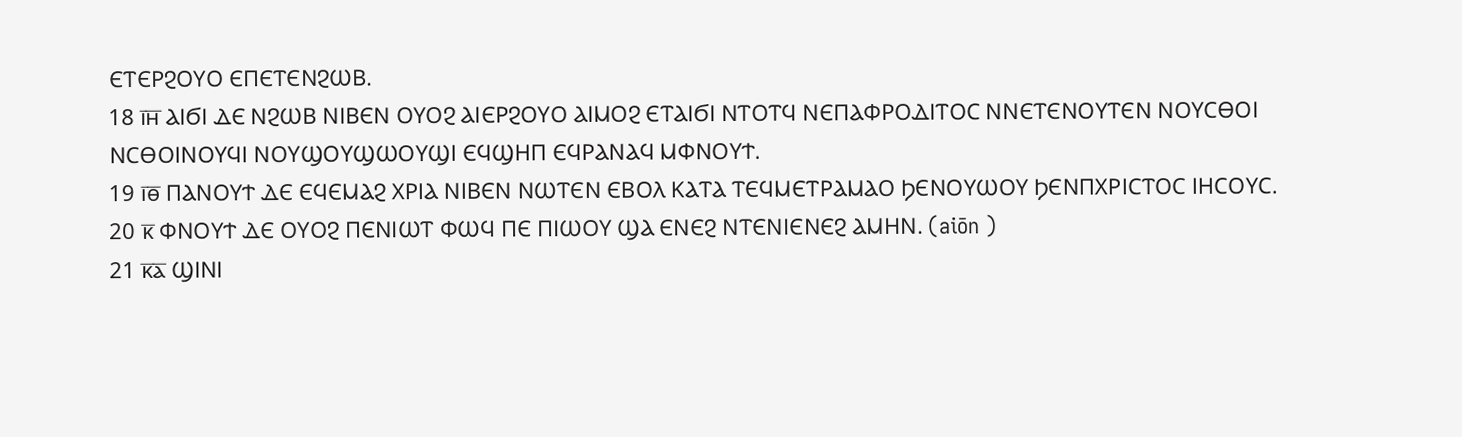ⲈⲦⲈⲢϨⲞⲨⲞ ⲈⲠⲈⲦⲈⲚϨⲰⲂ.
18 ⲓ̅ⲏ̅ ⲀⲒϬⲒ ⲆⲈ ⲚϨⲰⲂ ⲚⲒⲂⲈⲚ ⲞⲨⲞϨ ⲀⲒⲈⲢϨⲞⲨⲞ ⲀⲒⲘⲞϨ ⲈⲦⲀⲒϬⲒ ⲚⲦⲞⲦϤ ⲚⲈⲠⲀⲪⲢⲞⲆⲒⲦⲞⲤ ⲚⲚⲈⲦⲈⲚⲞⲨⲦⲈⲚ ⲚⲞⲨⲤⲐⲞⲒ ⲚⲤⲐⲞⲒⲚⲞⲨϤⲒ ⲚⲞⲨϢⲞⲨϢⲰⲞⲨϢⲒ ⲈϤϢⲎⲠ ⲈϤⲢⲀⲚⲀϤ ⲘⲪⲚⲞⲨϮ.
19 ⲓ̅ⲑ̅ ⲠⲀⲚⲞⲨϮ ⲆⲈ ⲈϤⲈⲘⲀϨ ⲬⲢⲒⲀ ⲚⲒⲂⲈⲚ ⲚⲰⲦⲈⲚ ⲈⲂⲞⲖ ⲔⲀⲦⲀ ⲦⲈϤⲘⲈⲦⲢⲀⲘⲀⲞ ϦⲈⲚⲞⲨⲰⲞⲨ ϦⲈⲚⲠⲬⲢⲒⲤⲦⲞⲤ ⲒⲎⲤⲞⲨⲤ.
20 ⲕ̅ ⲪⲚⲞⲨϮ ⲆⲈ ⲞⲨⲞϨ ⲠⲈⲚⲒⲰⲦ ⲪⲰϤ ⲠⲈ ⲠⲒⲰⲞⲨ ϢⲀ ⲈⲚⲈϨ ⲚⲦⲈⲚⲒⲈⲚⲈϨ ⲀⲘⲎⲚ. (aiōn )
21 ⲕ̅ⲁ̅ ϢⲒⲚⲒ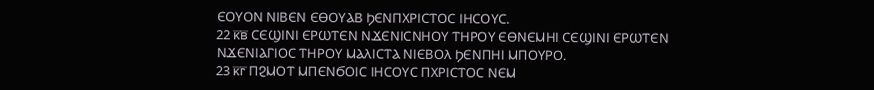ⲈⲞⲨⲞⲚ ⲚⲒⲂⲈⲚ ⲈⲐⲞⲨⲀⲂ ϦⲈⲚⲠⲬⲢⲒⲤⲦⲞⲤ ⲒⲎⲤⲞⲨⲤ.
22 ⲕ̅ⲃ̅ ⲤⲈϢⲒⲚⲒ ⲈⲢⲰⲦⲈⲚ ⲚϪⲈⲚⲒⲤⲚⲎⲞⲨ ⲦⲎⲢⲞⲨ ⲈⲐⲚⲈⲘⲎⲒ ⲤⲈϢⲒⲚⲒ ⲈⲢⲰⲦⲈⲚ ⲚϪⲈⲚⲒⲀⲄⲒⲞⲤ ⲦⲎⲢⲞⲨ ⲘⲀⲖⲒⲤⲦⲀ ⲚⲒⲈⲂⲞⲖ ϦⲈⲚⲠⲎⲒ ⲘⲠⲞⲨⲢⲞ.
23 ⲕ̅ⲅ̅ ⲠϨⲘⲞⲦ ⲘⲠⲈⲚϬⲞⲒⲤ ⲒⲎⲤⲞⲨⲤ ⲠⲬⲢⲒⲤⲦⲞⲤ ⲚⲈⲘ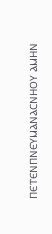ⲠⲈⲦⲈⲚⲠⲚⲈⲨⲘⲀⲚⲀⲤⲚⲎⲞⲨ ⲀⲘⲎⲚ